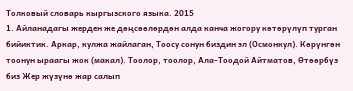Толковый словарь кыргызского языка. 2015
1. Айланадагы жерден же дөңсөөлөрдөн алда канча жогору көтөрүлүп турган бийиктик. Аркар, кулжа жайлаган, Тоосу сонун биздин эл (Осмонкул). Көрүнгөн тоонун ыраагы жок (макал). Тоолор, тоолор, Ала-Тоодой Айтматов, Өтөөрбүз биз Жер жүзүнө жар салып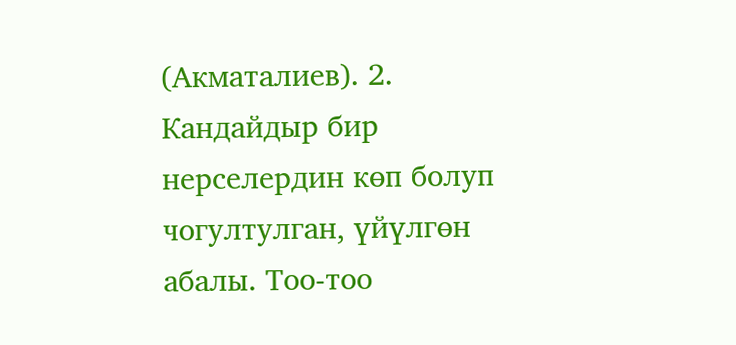(Акматалиев). 2. Кандайдыр бир нерселердин көп болуп чогултулган, үйүлгөн абалы. Тоо-тоо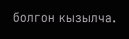болгон кызылча.